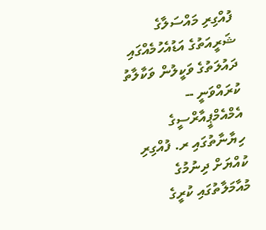ފުއްގިރި މައްސަލާގެ ޝަރީއަތުގެ އަޑުއެހުމެއްގައި ދައުލަތުގެ ވަކީލުން ވަކާލާތު ކުރައްވަނީ --
އެމްއެމްޕީއާރްސީގެ ހިޔާނާތުގައި ރ. ފުއްގިރި ކުއްޔަށް ދިނުމުގެ މުއާމަލާތުގައި ކުރީގެ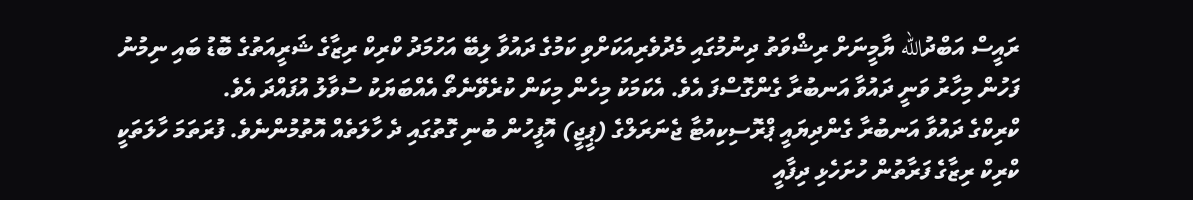ރައީސް އަބްދުالله ޔާމީނަށް ރިޝްވަތު ދިނުމުގައި މެދުވެރިއަކަށްވި ކަމުގެ ދައުވާ ލިބޭ އަހުމަދު ކްރިކް ރިޒާގެ ޝަރީއަތުގެ ބޮޑު ބައި ނިމުނު ފަހުން މިހާރު ވަނީ ދައުވާ އަނބުރާ ގެންގޮސްފަ އެވެ. އެކަމަކު މިހެން މިކަން ކުރެވޭނެތޯ އެއްބަޔަކު ސުވާލު އުފައްދަ އެވެ.
ކްރިކްގެ ދައުވާ އަނބުރާ ގެންދިޔައީ ޕްރޮސިކިއުޓާ ޖެނަރަލްގެ (ޕީޖީ) އޮފީހުން ބުނި ގޮތުގައި ދެ ހާލަތެއް އޮތުމުންނެވެ. ފުރަތަމަ ހާލަތަކީ ކްރިކް ރިޒާގެ ފަރާތުން ހުށަހެޅި ދިފާއީ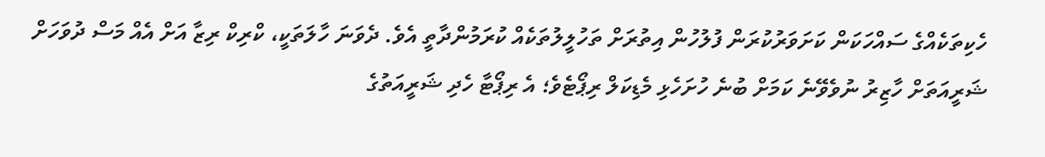ހެކިތަކެއްގެ ސައްހަކަން ކަށަވަރުކުރަން ފުލުހުން އިތުރަށް ތަހުލީލުތަކެއް ކުރަމުންދާތީ އެވެ. ދެވަނަ ހާލަތަކީ، ކްރިކް ރިޒާ އަށް އެއް މަސް ދުވަހަށް ޝަރީއަތަށް ހާޒިރު ނުވެވޭނެ ކަމަށް ބުނެ ހުށަހެޅި މެޑިކަލް ރިޕޯޓެވެ؛ އެ ރިޕޯޓާ ހެދި ޝަރީއަތުގެ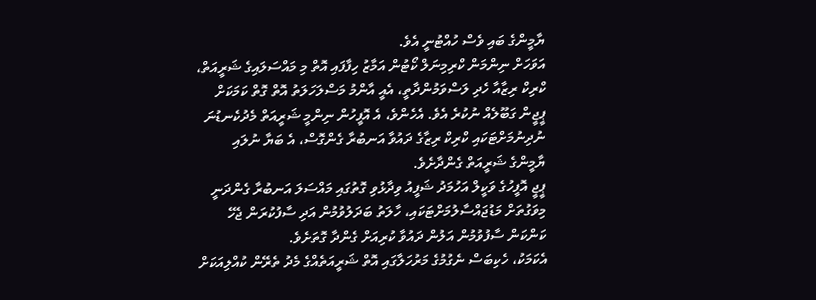ޔާމީންގެ ބައި ވެސް ހުއްޓުނީ އެވެ.
އަވަހަށް ނިންމަން ކްރިމިނަލް ކޯޓުން އަމާޒު ހިފާފައި އޮތް މި މައްސަލައިގެ ޝަރީއަތް، ކްރިކް ރިޒާއާ ހެދި ލަސްވަމުންދާތީ، އެއީ އާންމު މަސްލަހަލަތު އޮތް ގޮތް ކަމަކަށް ޕީޖީން ގަބޫލެއް ނުކުރެ އެވެ. އެހެންވެ، އެ އޮފީހުން ނިންމީ ޝަރީއަތް މެދުކެނޑުނަ ނުދިނުމަށްޓަކައި ކްރިކް ރިޒާގެ ދައުވާ އަނބުރާ ގެންގޮސް، އެ ބަޔާ ނުލައި ޔާމީންގެ ޝަރީއަތް ގެންދާށެވެ.
ޕީޖީ އޮފީހުގެ ވަކީލް އަހުމަދު ޝަފީއު ވިދާޅުވި ގޮތުގައި މައްސަލަ އަނބުރާ ގެންދަނީ މިވަގުތަށް މަޑުޖައްސާލުމަށްޓަކައި، ހާލަތު ބަދަލުވުމުން އަދި ސާފުކުރަން ޖެހޭ ކަންކަން ސާފުވުމުން އަލުން ދައުވާ ކުރިއަށް ގެންދާ ގޮތަށެވެ.
އެކަމަކު، ހެކިބަސް ނެގުމުގެ މަރުހަލާގައި އޮތް ޝަރީއަތެއްގެ މެދު ތެރޭން ކުއްލިއަކަށް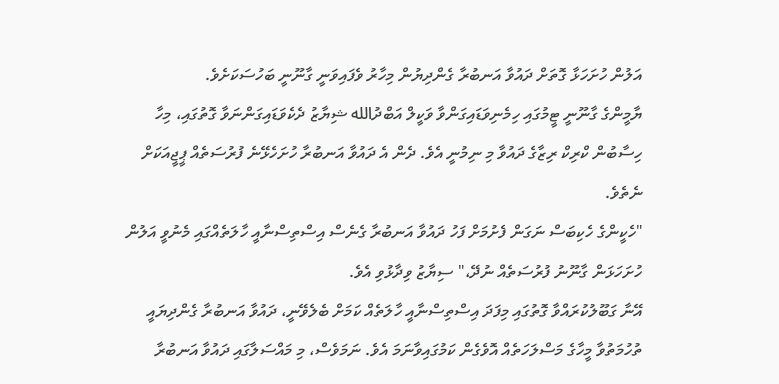އަލުން ހުށަހަޅާ ގޮތަށް ދައުވާ އަނބުރާ ގެންދިޔުން މިހާރު ވެފައިވަނީ ގާނޫނީ ބަހުސަކަށެވެ.
ޔާމީންގެ ގާނޫނީ ޓީމުގައި ހިމެނިވަޑައިގަންވާ ވަކީލް އަބްދުالله ޝިޔާޒު ދެކެވަޑައިގަންނަވާ ގޮތުގައި، މިހާ ހިސާބުން ކްރިކް ރިޒާގެ ދައުވާ މި ނިމުނީ އެވެ. ދެން އެ ދައުވާ އަނބުރާ ހުށަހެޅޭނެ ފުރުސަތެއް ޕީޖީއަކަށް ނެތެވެ.
"ހެކީންގެ ހެކިބަސް ނަގަން ފެށުމަށް ފަހު ދައުވާ އަނބުރާ ގެނެސް އިސްތިސްނާއީ ހާލަތެއްގައި މެނުވީ އަލުން ހުށަހަޅަން ގާނޫނު ފުރުސަތެއް ނުދޭ،" ސިޔާޒު ވިދާޅުވި އެވެ.
އޭނާ ގަބޫލުކުރައްވާ ގޮތުގައި މިފަދަ އިސްތިސްނާއީ ހާލަތެއް ކަމަށް ބެލެވޭނީ، ދައުވާ އަނބުރާ ގެންދިޔައީ ތުހުމަތުވާ މީހާގެ މަސްލަހަތެއް އޮވެގެން ކަމުގައިވާނަމަ އެވެ. ނަމަވެސް، މި މައްސަލާގައި ދައުވާ އަނބުރާ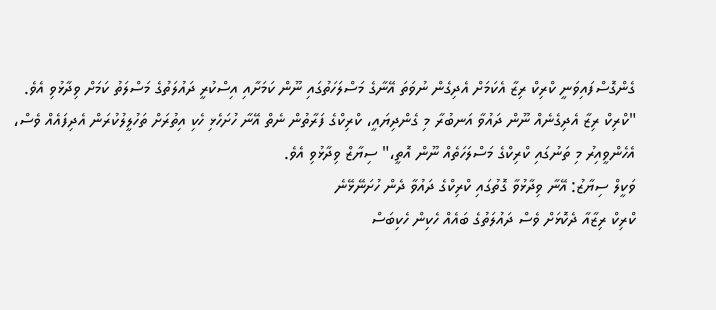ގެންގޮސްފައިވަނީ ކްރިކް ރިޒާ އެކަމަށް އެދިގެން ނުވަތަ އޭނާގެ މަސްލަހަތުގައި ނޫން ކަމަށާއި އިސްކުރީ ދައުލަތުގެ މަސްލަތު ކަމަށް ވިދާޅުވި އެވެ.
"ކްރިކް ރިޒާ އެދިގެނެއް ނޫން ދައުވާ އަނބުރާ މި ގެންދިޔައީ، ކްރިކްގެ ފަރާތުން ނެތް އޭނާ ހުށަހެޅި ހެކި އިތުރަށް ތަހުލީލުކުރަން އެދިފައެއް ވެސް، އެހެންވީއިރު މި ތަނުގައި ކްރިކްގެ މަސްލަހަތެއް ނޫން އޮތީ،" ސިޔާޒް ވިދާޅުވި އެވެ.
ވަކީލް ސިޔާޒު: އޭނާ ވިދާޅުވާ ގޮތުގައި ކްރިކްގެ ދައުވާ ދެން ހުށަނޭޅޭނެ
ކްރިކް ރިޒާއާ ދެކޮޅަށް ވެސް ދައުލަތުގެ ބައެއް ހެކިން ހެކިބަސް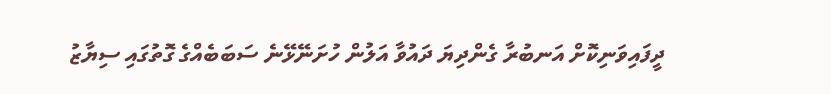ދީފައިވަނިކޮށް އަނބުރާ ގެންދިޔަ ދައުވާ އަލުން ހުށަނޭޅޭނެ ސަބަބެއްގެ ގޮތުގައި ސިޔާޒު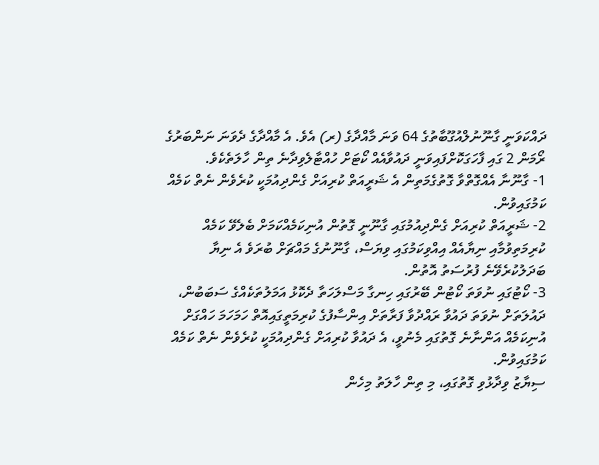ދައްކަވަނީ ގާނޫނުލްއުގޫބާތުގެ 64 ވަނަ މާއްދާގެ (ރ) އެވެ. އެ މާއްދާގެ ދެވަނަ ނަންބަރުގެ ރޯމަން 2 ގައި ފާހަގަކޮށްފައިވަނީ ދައުވާއެއް ކޯޓަށް ހުއްޓާލެވިދާނެ ތިން ހާލަތެކެވެ.
1- ގާނޫނާ އެއްގޮތްވާ ގޮތުގެމަތިން އެ ޝަރީއަތް ކުރިއަށް ގެންދިއުމަކީ ކުރެވެން ނެތް ކަމެއް ކަމުގައިވުން.
2- ޝަރީއަތް ކުރިއަށް ގެންދިއުމުގައި ގާނޫނީ ގޮތުން އުނިކަމެއްކަމަށް ބެލެވޭ ކަމެއް ކުރިމަތިވުމާއި ނިޔާއެއް އިއްވިކަމުގައި ވިޔަސް، ގާނޫނުގެ މައްޗަށް ބުރަވެ އެ ނިޔާ ބަދަލުކުރެވޭނެ ފުރުސަތު އޮތުން.
3- ކޯޓުގައި ނުވަތަ ކޯޓުން ބޭރުގައި ހިނގާ މަސްލަހަތާ ދެކޮޅު އަމަލުތަކެއްގެ ސަބަބުން، ދައުލަތަށް ނުވަތަ ދައުވާ ރައްދުވާ ފަރާތަށް އިންސާފުގެ ކުރިމަތީގައިއޮތް ހަމަހަމަ ހައްގަށް އުނިކަމެއް އަންނާނެ ގޮތުގައި މެނުވީ، އެ ދައުވާ ކުރިއަށް ގެންދިއުމަކީ ކުރެވެން ނެތް ކަމެއް ކަމުގައިވުން.
ސިޔާޒު ވިދާޅުވި ގޮތުގައި، މި ތިން ހާލަތު މިހެން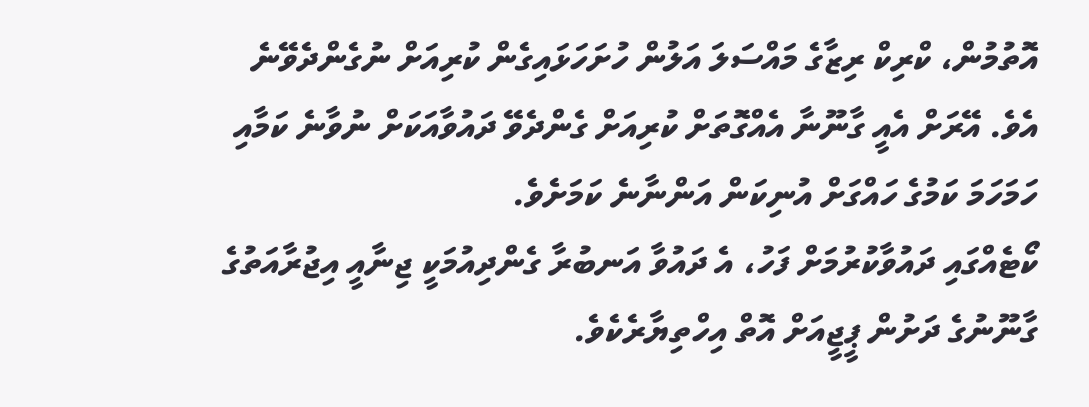އޮތުމުން، ކްރިކް ރިޒާގެ މައްސަލަ އަލުން ހުށަހަޅައިގެން ކުރިއަށް ނުގެންދެވޭނެ އެވެ. އޭރަށް އެއީ ގާނޫނާ އެއްގޮތަށް ކުރިއަށް ގެންދެވޭ ދައުވާއަކަށް ނުވާނެ ކަމާއި ހަމަހަމަ ކަމުގެ ހައްގަށް އުނިކަން އަންނާނެ ކަމަށެވެ.
ކޯޓެއްގައި ދައުވާކުރުމަށް ފަހު، އެ ދައުވާ އަނބުރާ ގެންދިއުމަކީ ޖިނާއީ އިޖުރާއަތުގެ ގާނޫނުގެ ދަށުން ޕީޖީއަށް އޮތް އިހްތިޔާރެކެވެ.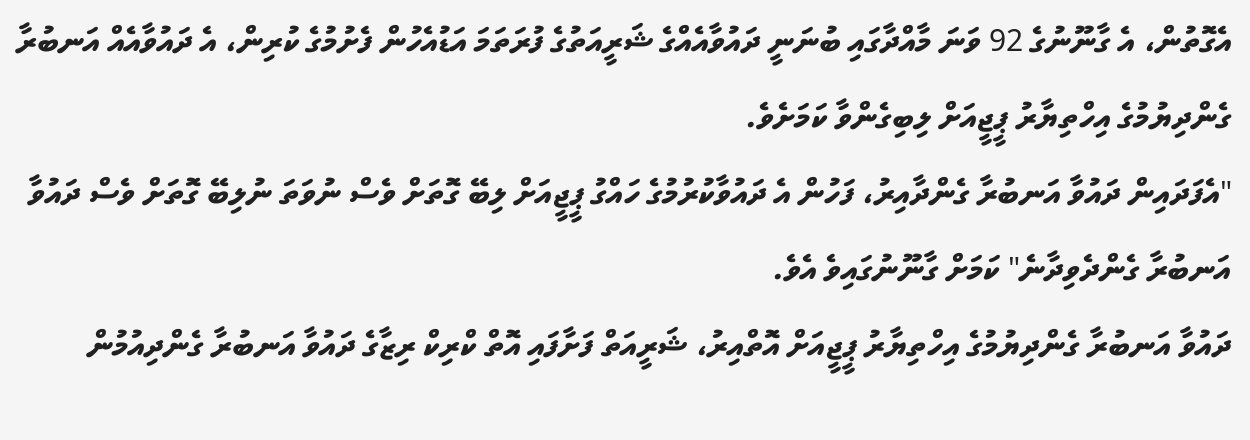އެގޮތުން، އެ ގާނޫނުގެ 92 ވަނަ މާއްދާގައި ބުނަނީ ދައުވާއެއްގެ ޝަރީއަތުގެ ފުރަތަމަ އަޑުއެހުން ފެށުމުގެ ކުރިން، އެ ދައުވާއެއް އަނބުރާ ގެންދިޔުމުގެ އިހްތިޔާރު ޕީޖީއަށް ލިބިގެންވާ ކަމަށެވެ.
"އެފަދައިން ދައުވާ އަނބުރާ ގެންދާއިރު، ފަހުން އެ ދައުވާކުރުމުގެ ހައްގު ޕީޖީއަށް ލިބޭ ގޮތަށް ވެސް ނުވަތަ ނުލިބޭ ގޮތަށް ވެސް ދައުވާ އަނބުރާ ގެންދެވިދާނެ" ކަމަށް ގާނޫނުގައިވެ އެވެ.
ދައުވާ އަނބުރާ ގެންދިޔުމުގެ އިހްތިޔާރު ޕީޖީއަށް އޮތްއިރު، ޝަރީއަތް ފަށާފައި އޮތް ކްރިކް ރިޒާގެ ދައުވާ އަނބުރާ ގެންދިއުމުން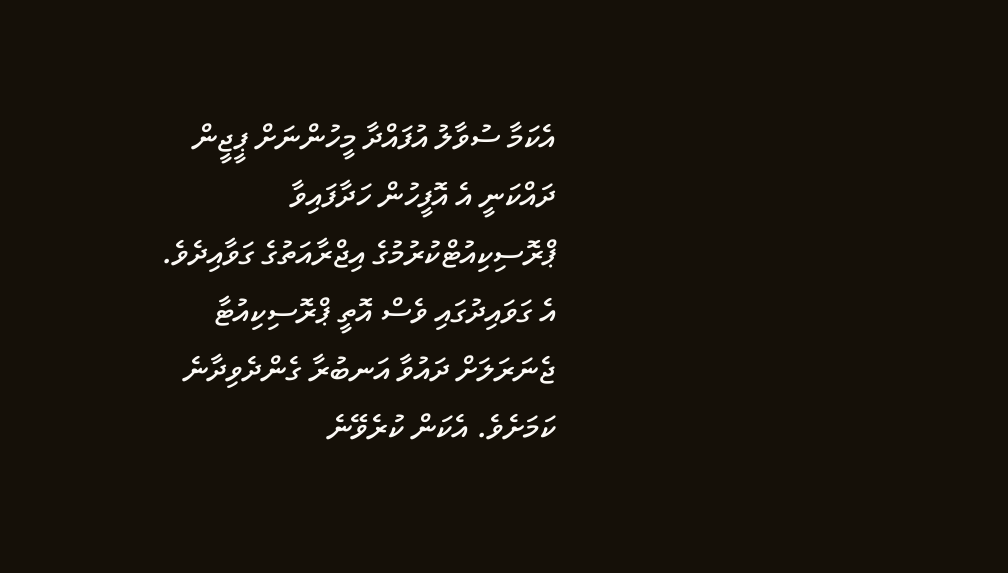އެކަމާ ސުވާލު އުފައްދާ މީހުންނަށް ޕީޖީން ދައްކަނީ އެ އޮފީހުން ހަދާފައިވާ ޕްރޮސިކިއުޓްކުރުމުގެ އިޖްރާއަތުގެ ގަވާއިދެވެ.
އެ ގަވައިދުގައި ވެސް އޮތީ ޕްރޮސިކިއުޓާ ޖެނަރަލަށް ދައުވާ އަނބުރާ ގެންދެވިދާނެ ކަމަށެވެ. އެކަން ކުރެވޭނެ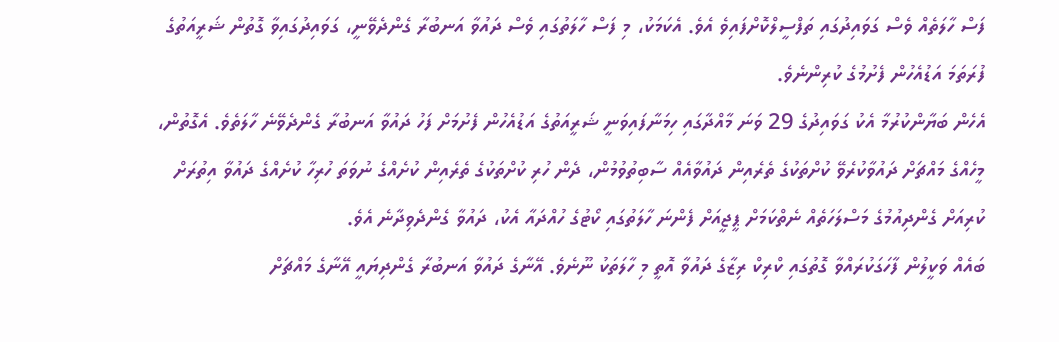ފަސް ހާލަތެއް ވެސް ގަވައިދުގައި ތަފްސީލްކޮށްފައިވެ އެވެ. އެކަމަކު، މި ފަސް ހާލަތުގައި ވެސް ދައުވާ އަނބުރާ ގެންދެވޭނީ، ގަވައިދުގައިވާ ގޮތުން ޝަރީއަތުގެ ފުރަތަމަ އަޑުއެހުން ފެށުމުގެ ކުރިންނެވެ.
އެހެން ބަޔާންކުރުމާ އެކު ގަވައިދުގެ 29 ވަނަ މާއްދާގައި ހިމަނާފައިވަނީ ޝަރީއަތުގެ އަޑުއެހުން ފެށުމަށް ފަހު ދައުވާ އަނބުރާ ގެންދެވޭނެ ހާލަތެވެ. އެގޮތުން، މީހެއްގެ މައްޗަށް ދައުވާކުރެވޭ ކުށްތަކުގެ ތެރެއިން ދައުވާއެއް ސާބިތުވުމުން، ދެން ހުރި ކުށްތަކުގެ ތެރެއިން ކުށެއްގެ ނުވަތަ ހުރިހާ ކުށެއްގެ ދައުވާ އިތުރަށް ކުރިއަށް ގެންދިއުމުގެ މަސްލަހަތެއް ނެތްކަމަށް ޕީޖީއަށް ފެންނަ ހާލަތުގައި ކޯޓުގެ ހުއްދައާ އެކު، ދައުވާ ގެންދެވިދާނެ އެވެ.
ބައެއް ވަކީލުން ފާހަގަކުރައްވާ ގޮތުގައި ކްރިކް ރިޒާގެ ދައުވާ އޮތީ މި ހާލަތަކު ނޫނެވެ. އޭނާގެ ދައުވާ އަނބުރާ ގެންދިޔައީ އޭނާގެ މައްޗަށް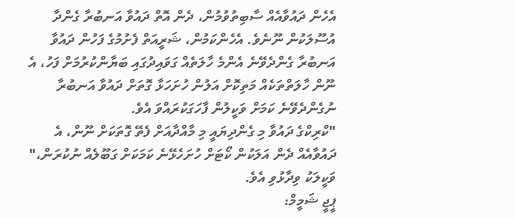އެހެން ދައުވާއެއް ސާބިތުވުމުން، ދެން އޮތް ދައުވާ އަނބުރާ ގެންދާ އުސޫލަކުން ނޫނެވެ. އެހެންކަމުން، ޝަރީއަތް ފެށުމުގެ ފަހުން ދައުވާ އަނބުރާ ގެންދެވޭނެ އެންމެ ހާލަތެއް ގަވައިދުގައި ބަޔާންކުރުމަށް ފަހު، އެ ނޫން ހާލަތްތަކެއް މަތިކޮށް އަލުން ހުށަހަޅާ ގޮތަށް ދައުވާ އަނބުރާ ނުގެންދެވޭނެ ކަމަށް ވަކީލުން ފާހަގަކުރައްވަ އެވެ.
"ކްރިކްގެ ދައުވާ މި ގެންދިޔައީ މި މާއްދާއަށް ފެތޭ ގޮތަކަށް ނޫން، އެ ދައުވާއެއް ދެން އަލަކުން ކޯޓަށް ހުށަހެޅޭނެ ކަމަކަށް ގަބޫލެއް ނުކުރަން،" ވަކީލަކު ވިދާޅުވި އެވެ.
ޕީޖީ ޝަމީމް: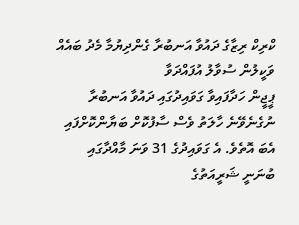ކްރިކް ރިޒާގެ ދައުވާ އަނބުރާ ގެންދިޔުމާ މެދު ބައެއް ވަކީލުން ސުވާލު އުފައްދަވާ
ޕީޖީން ހަދާފައިވާ ގަވައިދުގައި ދައުވާ އަނބުރާ ނުގެނެވޭނެ ހާލަތު ވެސް ސާފުކޮށް ބަޔާންކޮށްފައި އެބަ އޮތެވެ. އެ ގަވައިދުގެ 31 ވަނަ މާއްދާގައި ބުނަނީ ޝަރީއަތުގެ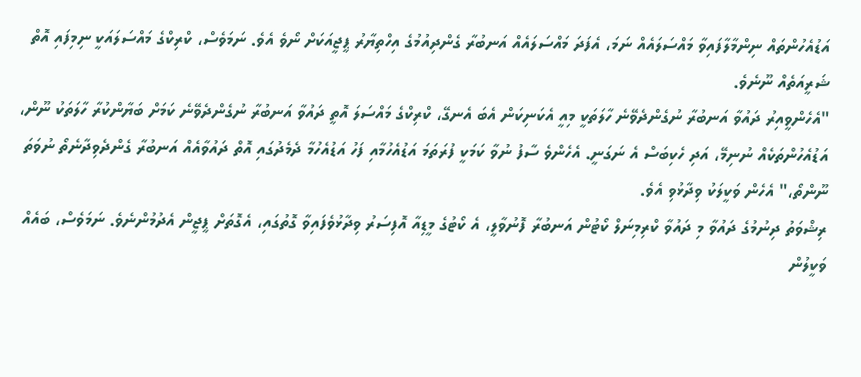އަޑުއެހުންތައް ނިންމާލާފައިވާ މައްސަލައެއް ނަމަ، އެފަދަ މައްސަލައެއް އަނބުރާ ގެންދިއުމުގެ އިހްތިޔާރު ޕީޖީއަކަށް ނޯވެ އެވެ. ނަމަވެސް، ކްރިކްގެ މައްސަލައަކީ ނިމިފައި އޮތް ޝަރީއަތެއް ނޫނެވެ.
"އެހެންވީއިރު ދައުވާ އަނބުރާ ނުގެންދެވޭނެ ހާލަތަކީ މިއީ އެކަނިކަން އެބަ އެނގޭ، ކްރިކްގެ މައްސަލަ އޮތީ ދައުވާ އަނބުރާ ނުގެންދެވޭނެ ކަމަށް ބަޔާންކުރާ ހާލަތަކު ނޫން، އަޑުއެހުންތަކެއް ނުނިމޭ، އަދި ހެކިބަސް އެ ނަގަނީ. އެހެންވެ ސާފު ނުވާ ކަމަކީ ފުރަތަމަ އަޑުއެހުމާއި ފަހު އަޑުއެހުމާ ދެމެދުގައި އޮތް ދައުވާއެއް އަނބުރާ ގެންދެވިދާނެތޯ ނުވަތަ ނޫންތޯ،" އެހެން ވަކީލަކު ވިދާޅުވި އެވެ.
ރިޝްވަތު ދިނުމުގެ ދައުވާ މި ދައުވާ ކްރިމިނަލް ކޯޓުން އަނބުރާ ފޮނުވާލީ، އެ ކޯޓުގެ މީޑިއާ އޮފިސަރު ވިދާޅުވެފައިވާ ގޮތުގައި، އެގޮތަށް ޕީޖީން އެދުމުންނެވެ. ނަމަވެސް، ބައެއް ވަކީލުން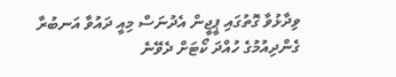ވިދާޅުވާ ގޮތުގައި ޕީޖީން އެދުނަސް މިއީ ދައުވާ އަނބުރާ ގެންދިއުމުގެ ހުއްދަ ކޯޓަށް ދެވޭނެ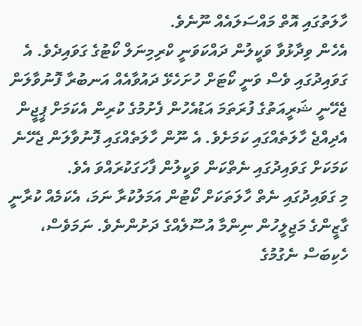ހާލަތުގައި އޮތް މައްސަލައެއް ނޫނެވެ.
އެހެން ވިދާޅުވާ ވަކީލުން ދައްކަވަނީ ކްރިމިނަލް ކޯޓުގެ ގަވައިދެވެ. އެ ގަވައިދުގައި ވެސް ވަނީ ކޯޓަށް ހުށަހެޅޭ ދައުވާއެއް އަނބުރާ ފޮނުވާލަން ޖެހޭނީ ޝަރީއަތުގެ ފުރަތަމަ އަޑުއެހުން ފެށުމުގެ ކުރިން އެކަމަށް ޕީޖީން އެދިއްޖެ ހާލަތެއްގައި ކަމަށެވެ. އެ ނޫން ހާލަތެއްގައި ފޮނުވާލަން ޖެހޭނެ ކަމަކަށް ގަވައިދުގައި ނެތްކަން ވަކީލުން ފާހަގަކުރައްވަ އެވެ.
މި ގަވައިދުގައި ނެތް ހާލަތަކަށް ކޯޓުން އަމަލުކުރާ ނަމަ، އެކަމެއް ކުރާނީ ގާޒީންގެ މަޖިލީހުން ނިންމާ އުސޫލެއްގެ ދަށުންނެވެ. ނަމަވެސް، ހެކިބަސް ނެގުމުގެ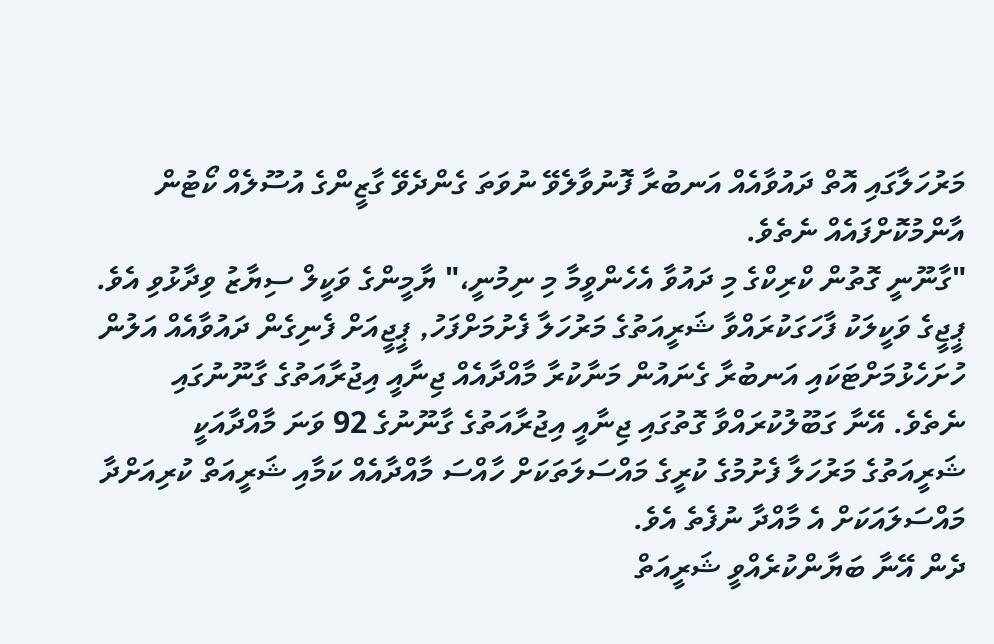މަރުހަލާގައި އޮތް ދައުވާއެއް އަނބުރާ ފޮނުވާލެވޭ ނުވަތަ ގެންދެވޭ ގާޒީންގެ އުސޫލެއް ކޯޓުން އާންމުކޮށްފައެއް ނެތެވެ.
"ގާނޫނީ ގޮތުން ކްރިކްގެ މި ދައުވާ އެހެންވީމާ މި ނިމުނީ،" ޔާމީންގެ ވަކީލް ސިޔާޒު ވިދާޅުވި އެވެ.
ޕީޖީގެ ވަކީލަކު ފާހަގަކުރައްވާ ޝަރީއަތުގެ މަރުހަލާ ފެށުމަށްފަހު, ޕީޖީއަށް ފެނިގެން ދައުވާއެއް އަލުން ހުށަހެޅުމަށްޓަކައި އަނބުރާ ގެނައުން މަނާކުރާ މާއްދާއެއް ޖިނާއީ އިޖުރާއަތުގެ ގާނޫނުގައި ނެތެވެ. އޭނާ ގަބޫލުކުރައްވާ ގޮތުގައި ޖިނާއީ އިޖުރާއަތުގެ ގާނޫނުގެ 92 ވަނަ މާއްދާއަކީ ޝަރީއަތުގެ މަރުހަލާ ފެށުމުގެ ކުރީގެ މައްސަލަތަކަށް ހާއްސަ މާއްދާއެއް ކަމާއި ޝަރީއަތް ކުރިއަށްދާ މައްސަލައަކަށް އެ މާއްދާ ނުފެތެ އެވެ.
ދެން އޭނާ ބަޔާންކުރެއްވީ ޝަރީއަތް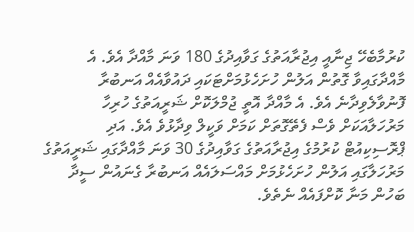ކުރުމާބެހޭ ޖިނާއީ އިޖުރާއަތުގެ ގަވާއިދުގެ 180 ވަނަ މާއްދާ އެވެ. އެ މާއްދާގައިވާ ގޮތުން އަލުން ހުށަހެޅުމަށްޓަކައި ދައުވާއެއް އަނބުރާ ފޮނުވާލެވިދާނެ އެވެ. އެ މާއްދާ އޮތީ ޖުމްލަކޮށް ޝަރީއަތުގެ ހުރިހާ މަރުހަލާއަކަށް ވެސް ފެތޭގޮތަށް ކަމަށް ވަކީލް ވިދާޅުވެ އެވެ. އަދި ޕްރޮސިކިއުޓް ކުރުމުގެ އިޖުރާއަތުގެ ގަވާއިދުގެ 30 ވަނަ މާއްދާގައި ޝަރީއަތުގެ މަރުހަލާގައި އަލުން ހުށަހެޅުމަށް މައްސަލައެއް އަނބުރާ ގެނައުން ސީދާ ބަހުން މަނާ ކޮށްފައެއް ނެތެވެ.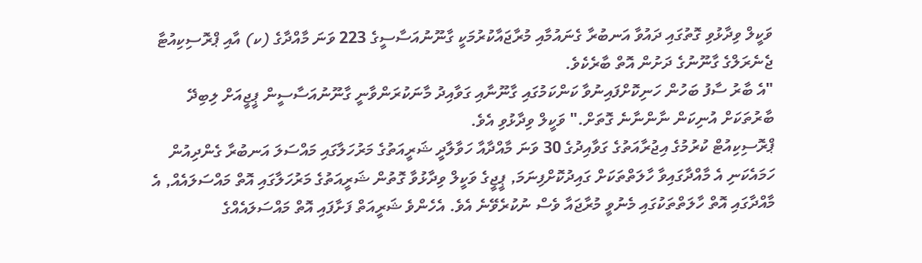ވަކީލް ވިދާޅުވި ގޮތުގައި ދައުވާ އަނބުރާ ގެނައުމާއި މުރާޖައާކުރުމަކީ ގާނޫނުއަސާސީގެ 223 ވަނަ މާއްދާގެ (ކ) އާއި ޕްރޮސިކިއުޓާ ޖެނެރަލްގެ ގާނޫނުގެ ދަށުން އޮތް ބާރެކެވެ.
"އެ ބާރު ސާފު ބަހުން ހަނިކޮށްފައިނުވާ ކަންކަމުގައި ގާނޫނާއި ގަވާއިދު މާނަކުރަންވާނީ ގާނޫނުއަސާސީން ޕީޖީއަށް ލިބިދޭ ބާރުތަކަށް އުނިކަން ނާންނާނެ ގޮތަށް." ވަކީލް ވިދާޅުވި އެވެ.
ޕްރޮސިކިއުޓް ކުރުމުގެ އިޖުރާއަތުގެ ގަވާއިދުގެ 30 ވަނަ މާއްދާއާ ހަވާލާދީ ޝަރީއަތުގެ މަރުހަލާގައި މައްސަލަ އަނބުރާ ގެންދިއުން ހަމައެކަނި އެ މާއްދާގައިވާ ހާލަތްތަކަށް ގައިދުކޮށްފިނަމަ, ޕީޖީގެ ވަކީލް ވިދާޅުވާ ގޮތުން ޝަރީއަތުގެ މަރުހަލާގައި އޮތް މައްސަލައެއް, އެ މާއްދާގައި އޮތް ހާލަތްތަކުގައި މެނުވީ މުރާޖައާ ވެސް ނުކުރެވޭނެ އެވެ. އެހެންވެ ޝަރީއަތް ފަށާފައި އޮތް މައްސަލައެއްގެ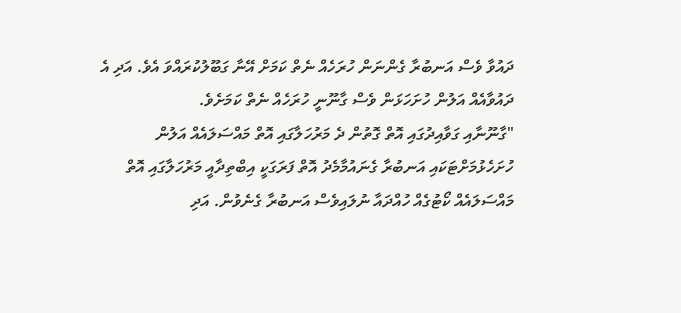ދައުވާ ވެސް އަނބުރާ ގެންނަން ހުރަހެއް ނެތް ކަމަށް އޭނާ ގަބޫލުކުރައްވަ އެވެ. އަދި އެ ދައުވާއެއް އަލުން ހުށަހަޅަން ވެސް ގާނޫނީ ހުރަހެއް ނެތް ކަމަށެވެ.
"ގާނޫނާއި ގަވާއިދުގައި އޮތް ގޮތުން ދެ މަރުހަލާގައި އޮތް މައްސަލައެއް އަލުން ހުށަހެޅުމަށްޓަކައި އަނބުރާ ގެނައުމާމެދު އޮތް ފަރަގަކީ އިބްތިދާއީ މަރުހަލާގައި އޮތް މައްސަލައެއް ކޯޓުގެއް ހުއްދައާ ނުލައިވެސް އަނބުރާ ގެނެވުން. އަދި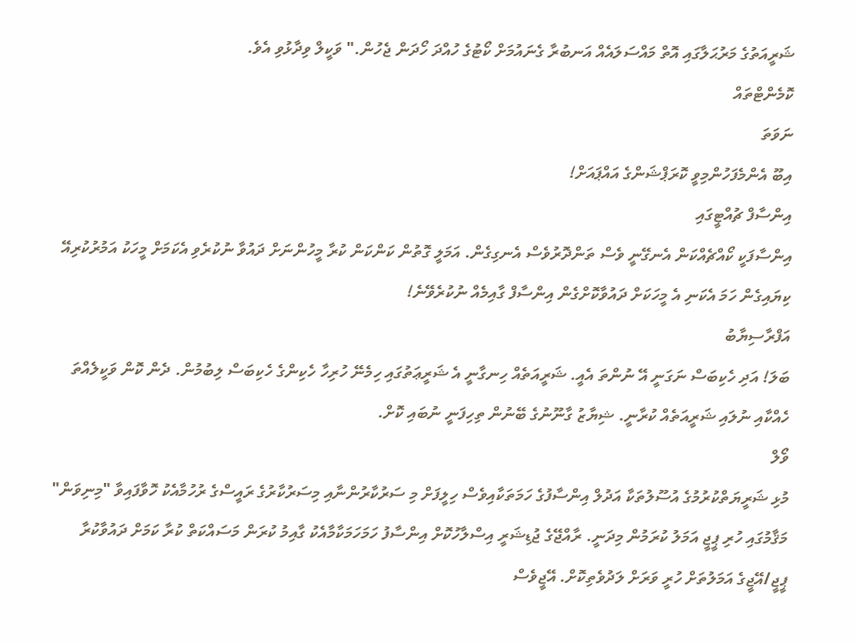ޝަރީއަތުގެ މަރުޙަލާގައި އޮތް މައްސަލައެއް އަނބުރާ ގެނައުމަށް ކޯޓުގެ ހުއްދަ ހޯދަން ޖެހުން." ވަކީލް ވިދާޅުވި އެވެ.
ކޮމެންޓްތައް
ނަވަތަ
އިބޫ އެންމެފަހުންމިވީ ކޮރަޕްޝަންގެ އައްޕައަށް!
އިންސާފް ޗުއްޓީގައި
އިންސާފަކީ ކޯއްޗެއްކަން އެނގޭނީ ވެސް ތަންދޮރުވެސް އެނގިގެން. އަމަލީ ގޮތުން ކަންކަން ކުރާ މީހުންނަށް ދައުވާ ނުކުރެވި އެކަމަށް މީހަކު އަމުރުކުރިއޭ ކިޔައިގެން ހަމަ އެކަނި އެ މީހަކަށް ދައުވާކޮށްގެން އިންސާފް ގާއިމެއް ނުކުރެވޭނެ!
އަފްރާސިޔާބު
ބަލަ! އަދި ހެކިބަސް ނަގަނީ އޭ ނުންތަ އެއީ. ޝަރީއަތެއް ހިނގާނީ އެ ޝަރީޢަތުގައި ހިމެނޭ ހުރިހާ ހެކިންގެ ހެކިބަސް ލިބުމުން. ދެން ކޮން ވަކީލެއްތަ ހެއްކާއި ނުލައި ޝަރީއަތެއް ކުރާނީ. ޝިޔާޒު ގާނޫނުގެ ބޭނުން ތިހިފަނީ ނުބައި ކޮށް.
ވޯލް
މުޅި ޝަރީޔަތްކުރުމުގެ އުސޫލުތަކާ އަދުލް އިންސާފުގެ ހަމަތަކާއިވެސް ހިލީފަށް މި ސަރުކާރުންނާއި މިސަރުކާރުގެ ރައީސްގެ ރުހުމާއެކު ހޮވާފައިވާ "މިނިވަން" މަޤާމުގައި ހުރި ޕީޖީ އަމަލު ކުރަމުން މިދަނީ. ރާއްޖޭގެ ޖުޑިޝަރީ އިސްލާހުކޮށް އިންސާފު ހަމަހަމަކާމާއެކު ގާއިމު ކުރަން މަސައްކަތް ކުރާ ކަމަށް ދައުވާކުރާ ޕީޖީ/އޭޖީގެ އަމަލުތަށް ހުރީ ވަރަށް ލަދުވެތިކޮށް. އޭޖީވެސް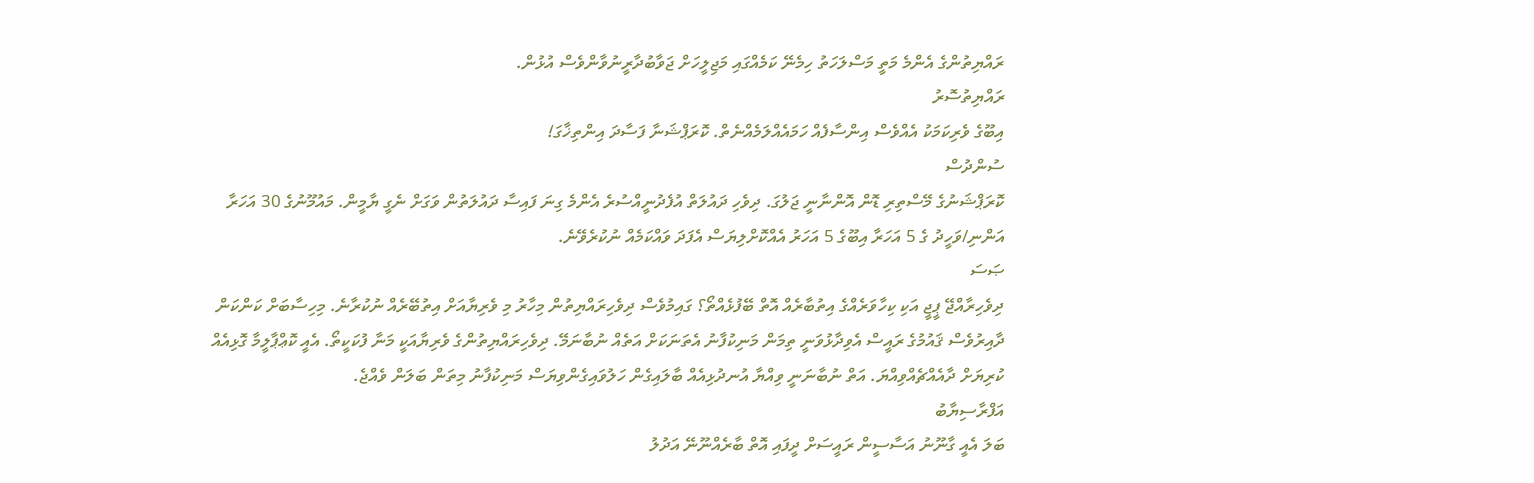ރައްޔިތުންގެ އެންމެ މަތީ މަސްލަހަތު ހިމެނޭ ކަމެއްގައި މަޖިލީހަށް ޖަވާބުދާރީނުވާންވެސް އުޅުން.
ރައްޔިތުސޮރު
އިބޫގެ ވެރިކަމަކު އެއްވެސް އިންސާފެއް ހަމައެއްލަމެއްނެތް. ކޮރަޕްޝަނާ ފަސާދަ އިންތިޚާގަ!
ސުންދުސް
ކޮރަޕްޝަނުގެ މޭސްތިރި ޑޮން އޮންނާނީ ޖަލުގަ. ދިވެހި ދައުލަތް އުފެދުނީއްސުރެ އެންމެ ގިނަ ފައިސާ ދައުލަތުން ވަގަށް ނެގީ ޔާމީން. މައުމޫނުގެ 30 އަހަރާ އަންނި/ވަހީދު ގެ 5 އަހަރާ އިބޫގެ 5 އަހަރު އެއްކޮށްލިޔަސް އެފަދަ ވައްކަމެއް ނުކުރެވޭނެ.
ޞަސަ
ދިވެހިރާއްޖޭ ޕީޖީ އަކި ކިހާވަރެއްގެ އިތުބާރެއް އޮތް ބޭފުޅެއްތޯ؟ ގައިމުވެސް ދިވެހިރައްޔިތުން މިހާރު މި ވެރިޔާއަށް އިތުބޭރެއް ނުކުރާނެ. މިހިސާބަށް ކަންކަން ދާއިރުވެސް ޤައުމުގެ ރައީސް އެވިދާޅުވަނީ ތިމަން މަނިކުފާނު އެތަނަކަށް އަތެއް ނުބާނަމޭ. ދިވެހިރައްޔިތުންގެ ވެރިޔާއަކީ މަނާ ފުކަކީތޯ. އެއީ ކޮޢްޕާލީމާ ގޮޅިއެއް ކުރިޔަށް ދާއެއްޗެއްވިއްޔަ. އަތް ނުބާނަނީ ވިއްޔާ އުނދުޅިއެއް ބާލައިގެން ހަލުވައިގެންވިޔަސް މަނިކުފާނު މިތަން ބަލަން ވެއްޖެ.
އަފްރާސިޔާބު
ބަލަ އެއީ ގާނޫނު އަސާސީން ރައީސަށް ދީފައި އޮތް ބާރެއްނޫނޭ އަދުލު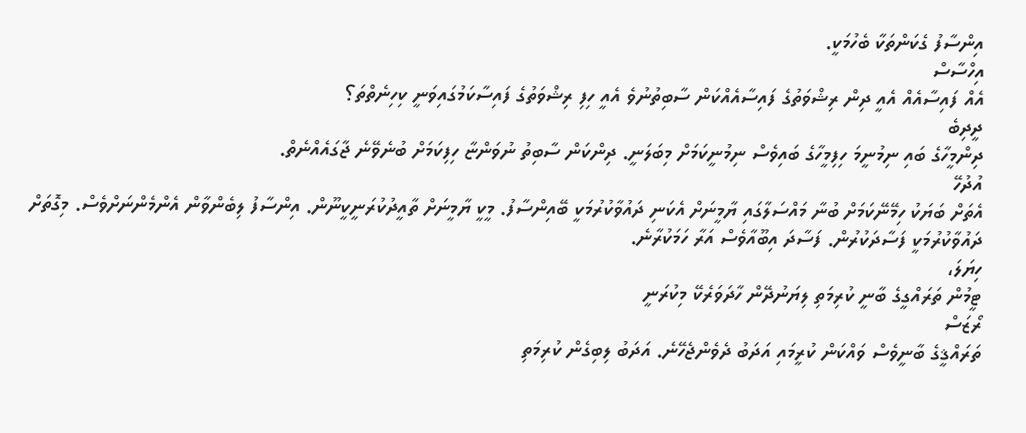އިންސާފު ގެކަންތަކާ ބެހުމަކީ.
އިހްސާސް
އެއް ފައިސާއެއް އެއީ ދިން ރިޝްވަތުގެ ފައިސާއެއްކަން ސާބިތުނުވެ އެއީ ހިފި ރިޝްވަތުގެ ފައިސާކަމުގައިވަނީ ކިހިނެތްތަ؟
ދީދިބެ
ދިންމީހާގެ ބައި ނިމުނީމަ ހިފިމީހާގެ ބައިވެސް ނިމުނީކަމަށް މިބަލަނީ. ދިންކަން ސާބިތު ނުވަންޏާ ހިފިކަމަށް ބުނެވޭނެ ޖާގައެއްނެތް.
އުދުހޭ
އެތަށް ބަޔަކު ހިމޭނޭކަމަށް ބުނާ މައްސަލާގައި ޔާމީނަށް އެކަނި ދައުވާކުރުމަކީ ބޭއިންސާފު. މީކީ ޔާމީނަށް ތާއީދުކުރަނީކީނޫން. އިންސާފު ލިބެންވާން އެންމެންނަށްވެސް. މިގޮތަށް ދައުވާކުރުމަކީ ފަސާދަކުރުން. ފަސާދަ އިބޫއާވެސް އަރާ ހަމަކުރާނެ.
ހިޔަލަ،
ޓީމުން ތަރައްގީގެ ބާނީ ކުރިމަތި ލިޔަނުދޭން ހާދަވަރެކޭ މިކުރަނީ
ރޯޒަސް
ތަރައްޤީގެ ބާނީވެސް ވައްކަން ކުރީމައި އަދަބު ދެވެންޖެހޭނެ. އަދަބު ލިބިގެން ކުރިމަތި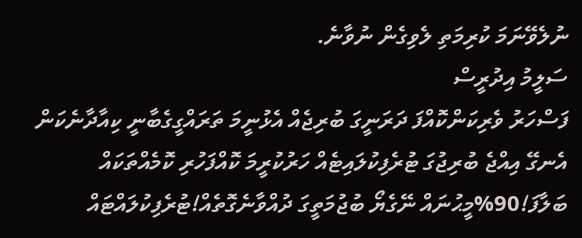ނުލެވޭނަމަ ކުރިމަތި ލެވިގެން ނުވާނެ.
ސަލީމު އިދުރީސް
ފަސްހަރު ވެރިކަންކޮއްފަ ދަރަނީގަ ބުރިޖެއް އެޅުނީމަ ތަރައްގީގެބާނީ ކިއާދާނެކަން އެނގޭ އިއްޖެ ބުރިޖުގަ ޓުރެފިކުލައިޓެއް ހަރުކުރީމަ ކޮއްފަހުރި ކޮމެއްތަކައް ބަލާފަ!90%މީޙުނައް ނޭގެޔޯ ބުޖުމަތީގަ ދުއްވާނެގޮތެއް!ޓުރެފިކުލައްޓައް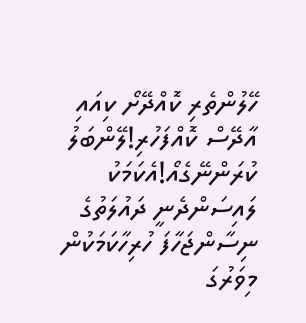ހޭލުންތެރި ކޮއްދޭށޯ ކިއައި އާދޭސް ކޮއްފަހުރި!ލޭންބަލު ކުރަންނޭގެއޯ!އެކަމަކު ލައިސަންދެނީ ދައުލަތުގެ ނިސާންޖަހާފަ ހުރިހާކަމަކުން މިވަރުގަ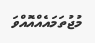މުޖުތަމައެއްއޮއްވަ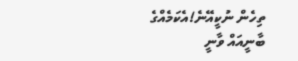ތިހެން ނުކީއޭނެ!އެކަމެއްގެ ބާނީއައް ވާނީ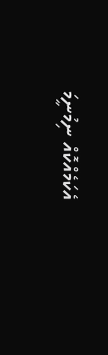އެކަމެއްކޮއް ނިމުނީމަ